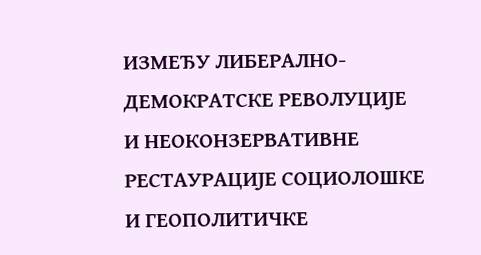ИЗМЕЂУ ЛИБЕРАЛНО-ДЕМОКРАТСКЕ РЕВОЛУЦИЈЕ И НЕОКОНЗЕРВАТИВНЕ РЕСТАУРАЦИЈЕ СОЦИОЛОШКЕ И ГЕОПОЛИТИЧКЕ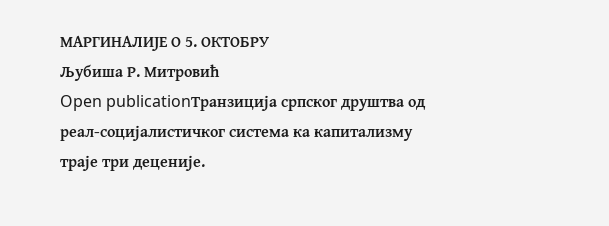МАРГИНАЛИЈЕ О 5. ОКТОБРУ
Љубиша Р. Митровић
Open publicationТранзиција српског друштва од реал-социјалистичког система ка капитализму траје три деценије.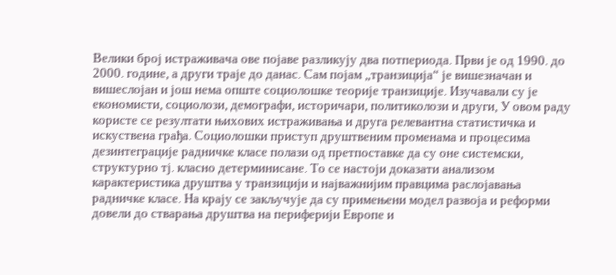Велики број истраживача ове појаве разликују два потпериода. Први је од 1990. до 2000. године, а други траје до данас. Сам појам „транзиција“ је вишезначан и вишеслојан и још нема опште социолошке теорије транзиције. Изучавали су је економисти, социолози, демографи, историчари, политиколози и други, У овом раду користе се резултати њихових истраживања и друга релевантна статистичка и искуствена грађа. Социолошки приступ друштвеним променама и процесима дезинтеграције радничке класе полази од претпоставке да су оне системски, структурно тј. класно детерминисане. То се настоји доказати анализом карактеристика друштва у транзицији и најважнијим правцима раслојавања радничке класе. На крају се закључује да су примењени модел развоја и реформи довели до стварања друштва на периферији Европе и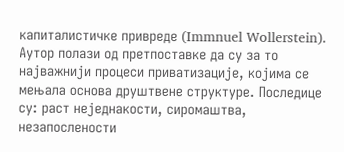капиталистичке привреде (Immnuel Wollerstein). Аутор полази од претпоставке да су за то најважнији процеси приватизације, којима се мењала основа друштвене структуре. Последице су: раст неједнакости, сиромаштва, незапослености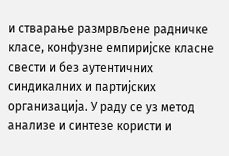и стварање размрвљене радничке класе, конфузне емпиријске класне свести и без аутентичних синдикалних и партијских организација. У раду се уз метод анализе и синтезе користи и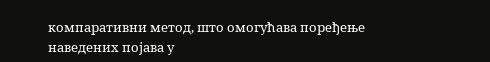компаративни метод, што омогућава поређење наведених појава у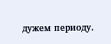дужем периоду.